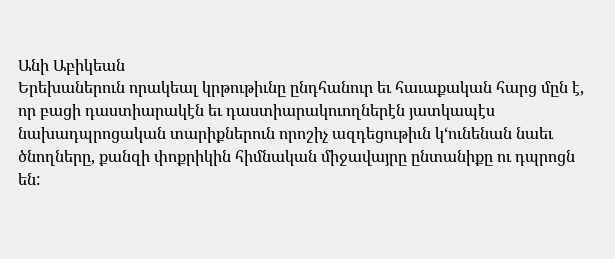Անի Աբիկեան
Երեխաներուն որակեալ կրթութիւնը ընդհանուր եւ հաւաքական հարց մըն է, որ բացի դաստիարակէն եւ դաստիարակուողներէն յատկապէս նախադպրոցական տարիքներուն որոշիչ ազդեցութիւն կ‘ունենան նաեւ ծնողները, քանզի փոքրիկին հիմնական միջավայրը ընտանիքը ու դպրոցն են: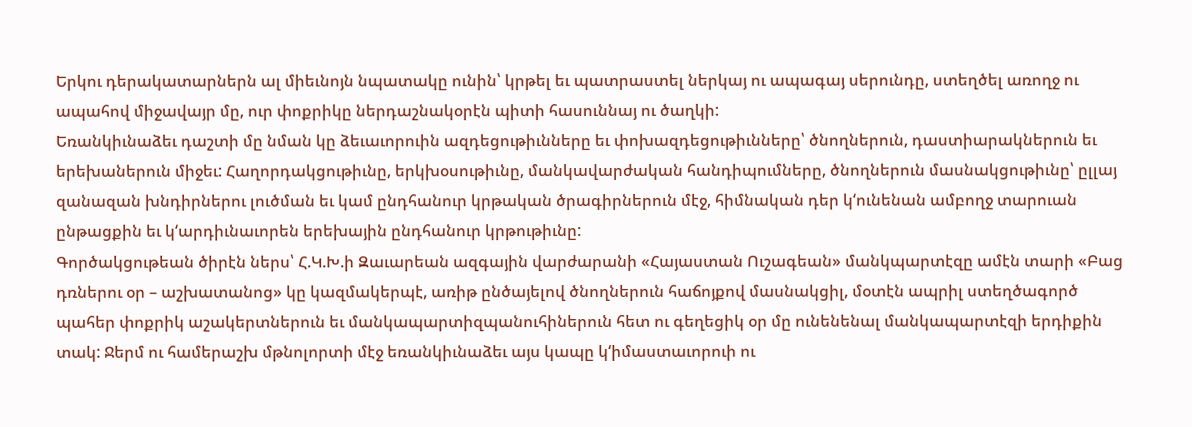Երկու դերակատարներն ալ միեւնոյն նպատակը ունին՝ կրթել եւ պատրաստել ներկայ ու ապագայ սերունդը, ստեղծել առողջ ու ապահով միջավայր մը, ուր փոքրիկը ներդաշնակօրէն պիտի հասուննայ ու ծաղկի:
Եռանկիւնաձեւ դաշտի մը նման կը ձեւաւորուին ազդեցութիւնները եւ փոխազդեցութիւնները՝ ծնողներուն, դաստիարակներուն եւ երեխաներուն միջեւ: Հաղորդակցութիւնը, երկխօսութիւնը, մանկավարժական հանդիպումները, ծնողներուն մասնակցութիւնը՝ ըլլայ զանազան խնդիրներու լուծման եւ կամ ընդհանուր կրթական ծրագիրներուն մէջ, հիմնական դեր կ‘ունենան ամբողջ տարուան ընթացքին եւ կ‘արդիւնաւորեն երեխային ընդհանուր կրթութիւնը:
Գործակցութեան ծիրէն ներս՝ Հ.Կ.Խ.ի Զաւարեան ազգային վարժարանի «Հայաստան Ուշագեան» մանկպարտէզը ամէն տարի «Բաց դռներու օր – աշխատանոց» կը կազմակերպէ, առիթ ընծայելով ծնողներուն հաճոյքով մասնակցիլ, մօտէն ապրիլ ստեղծագործ պահեր փոքրիկ աշակերտներուն եւ մանկապարտիզպանուհիներուն հետ ու գեղեցիկ օր մը ունենենալ մանկապարտէզի երդիքին տակ: Ջերմ ու համերաշխ մթնոլորտի մէջ եռանկիւնաձեւ այս կապը կ‘իմաստաւորուի ու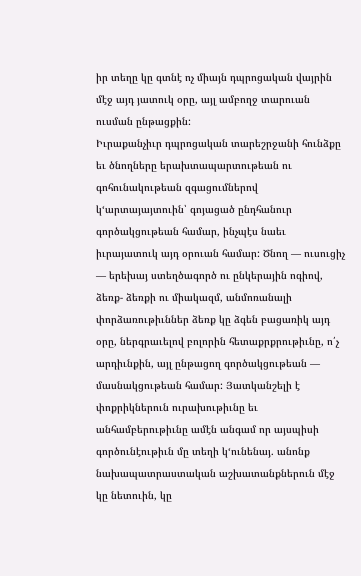իր տեղը կը գտնէ ոչ միայն դպրոցական վայրին մէջ այդ յատուկ օրը, այլ ամբողջ տարուան ուսման ընթացքին:
Իւրաքանչիւր դպրոցական տարեշրջանի հունձքը եւ ծնողները երախտապարտութեան ու գոհունակութեան զգացումներով կ‘արտայայտուին՝ գոյացած ընդհանուր գործակցութեան համար, ինչպէս նաեւ իւրայատուկ այդ օրուան համար: Ծնող — ուսուցիչ — երեխայ ստեղծագործ ու ընկերային ոգիով, ձեռք- ձեռքի ու միակազմ, անմոռանալի փորձառութիւններ ձեռք կը ձգեն բացառիկ այդ օրը, ներգրաւելով բոլորին հետաքրքրութիւնը, ո՛չ արդիւնքին, այլ ընթացող գործակցութեան — մասնակցութեան համար: Յատկանշելի է փոքրիկներուն ուրախութիւնը եւ անհամբերութիւնը ամէն անգամ որ այսպիսի գործունէութիւն մը տեղի կ‘ունենայ. անոնք նախապատրաստական աշխատանքներուն մէջ կը նետուին, կը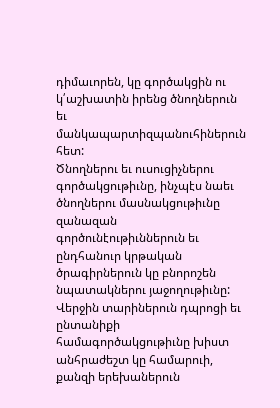դիմաւորեն, կը գործակցին ու կ՛աշխատին իրենց ծնողներուն եւ մանկապարտիզպանուհիներուն հետ:
Ծնողներու եւ ուսուցիչներու գործակցութիւնը, ինչպէս նաեւ ծնողներու մասնակցութիւնը զանազան գործունէութիւններուն եւ ընդհանուր կրթական ծրագիրներուն կը բնորոշեն նպատակներու յաջողութիւնը:
Վերջին տարիներուն դպրոցի եւ ընտանիքի համագործակցութիւնը խիստ անհրաժեշտ կը համարուի, քանզի երեխաներուն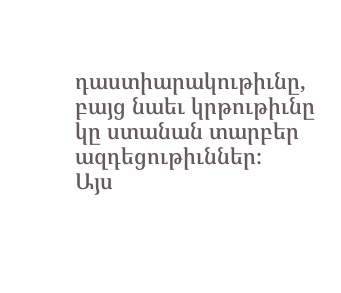դաստիարակութիւնը, բայց նաեւ կրթութիւնը կը ստանան տարբեր ազդեցութիւններ։
Այս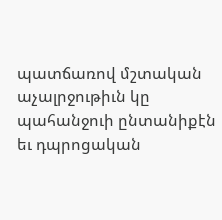պատճառով մշտական աչալրջութիւն կը պահանջուի ընտանիքէն եւ դպրոցական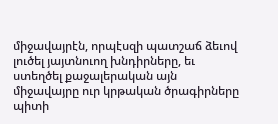միջավայրէն, որպէսզի պատշաճ ձեւով լուծել յայտնուող խնդիրները, եւ ստեղծել քաջալերական այն միջավայրը ուր կրթական ծրագիրները պիտի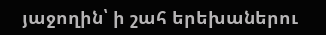յաջողին՝ ի շահ երեխաներու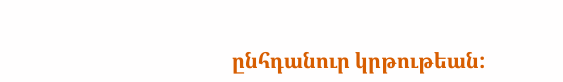ընհդանուր կրթութեան: